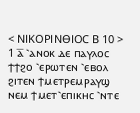< ⲚⲒⲔⲞⲢⲒⲚⲐⲒⲞⲤ Ⲃ 10 >
1 ⲁ̅ ⳿ⲁⲛⲟⲕ ⲇⲉ ⲡⲁⲩⲗⲟⲥ ϯϯϩⲟ ⳿ⲉⲣⲱⲧⲉⲛ ⳿ⲉⲃⲟⲗ ϩⲓⲧⲉⲛ ϯⲙⲉⲧⲣⲉⲙⲣⲁⲩϣ ⲛⲉⲙ ϯⲙⲉⲧ⳿ⲉⲡⲓⲕⲏⲥ ⳿ⲛⲧⲉ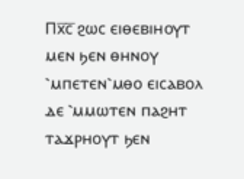Ⲡⲭ̅ⲥ̅ ϩⲱⲥ ⲉⲓⲑⲉⲃⲓⲏⲟⲩⲧ ⲙⲉⲛ ϧⲉⲛ ⲑⲏⲛⲟⲩ ⳿ⲙⲡⲉⲧⲉⲛ⳿ⲙⲑⲟ ⲉⲓⲥⲁⲃⲟⲗ ⲇⲉ ⳿ⲙⲙⲱⲧⲉⲛ ⲡⲁϩⲏⲧ ⲧⲁϫⲣⲏⲟⲩⲧ ϧⲉⲛ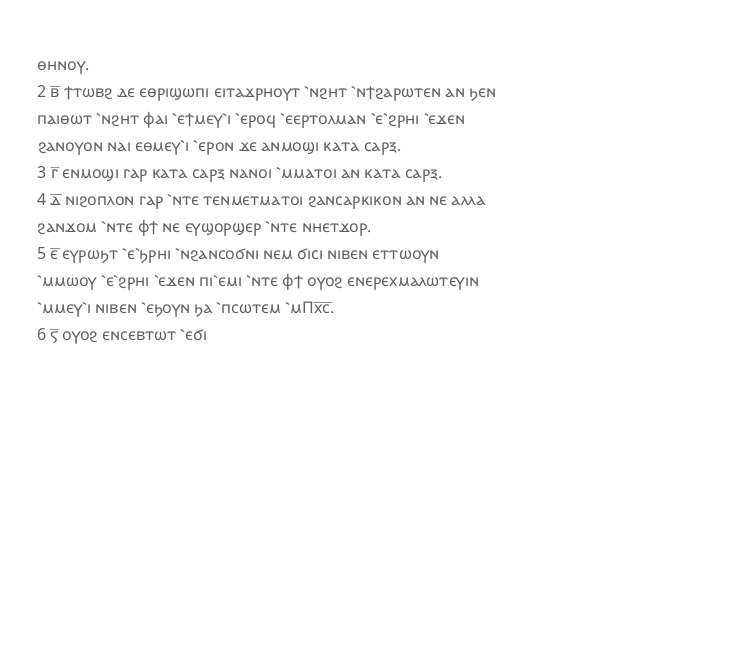ⲑⲏⲛⲟⲩ.
2 ⲃ̅ ϯⲧⲱⲃϩ ⲇⲉ ⲉⲑⲣⲓϣⲱⲡⲓ ⲉⲓⲧⲁϫⲣⲏⲟⲩⲧ ⳿ⲛϩⲏⲧ ⳿ⲛϯϩⲁⲣⲱⲧⲉⲛ ⲁⲛ ϧⲉⲛ ⲡⲁⲓⲑⲱⲧ ⳿ⲛϩⲏⲧ ⲫⲁⲓ ⳿ⲉϯⲙⲉⲩ⳿ⲓ ⳿ⲉⲣⲟϥ ⳿ⲉⲉⲣⲧⲟⲗⲙⲁⲛ ⳿ⲉ⳿ϩⲣⲏⲓ ⳿ⲉϫⲉⲛ ϩⲁⲛⲟⲩⲟⲛ ⲛⲁⲓ ⲉⲑⲙⲉⲩ⳿ⲓ ⳿ⲉⲣⲟⲛ ϫⲉ ⲁⲛⲙⲟϣⲓ ⲕⲁⲧⲁ ⲥⲁⲣⲝ.
3 ⲅ̅ ⲉⲛⲙⲟϣⲓ ⲅⲁⲣ ⲕⲁⲧⲁ ⲥⲁⲣⲝ ⲛⲁⲛⲟⲓ ⳿ⲙⲙⲁⲧⲟⲓ ⲁⲛ ⲕⲁⲧⲁ ⲥⲁⲣⲝ.
4 ⲇ̅ ⲛⲓϩⲟⲡⲗⲟⲛ ⲅⲁⲣ ⳿ⲛⲧⲉ ⲧⲉⲛⲙⲉⲧⲙⲁⲧⲟⲓ ϩⲁⲛⲥⲁⲣⲕⲓⲕⲟⲛ ⲁⲛ ⲛⲉ ⲁⲗⲗⲁ ϩⲁⲛϫⲟⲙ ⳿ⲛⲧⲉ ⲫϯ ⲛⲉ ⲉⲩϣⲟⲣϣⲉⲣ ⳿ⲛⲧⲉ ⲛⲏⲉⲧϫⲟⲣ.
5 ⲉ̅ ⲉⲩⲣⲱϧⲧ ⳿ⲉ⳿ϧⲣⲏⲓ ⳿ⲛϩⲁⲛⲥⲟϭⲛⲓ ⲛⲉⲙ ϭⲓⲥⲓ ⲛⲓⲃⲉⲛ ⲉⲧⲧⲱⲟⲩⲛ ⳿ⲙⲙⲱⲟⲩ ⳿ⲉ⳿ϩⲣⲏⲓ ⳿ⲉϫⲉⲛ ⲡⲓ⳿ⲉⲙⲓ ⳿ⲛⲧⲉ ⲫϯ ⲟⲩⲟϩ ⲉⲛⲉⲣⲉⲭⲙⲁⲗⲱⲧⲉⲩⲓⲛ ⳿ⲙⲙⲉⲩ⳿ⲓ ⲛⲓⲃⲉⲛ ⳿ⲉϧⲟⲩⲛ ϧⲁ ⳿ⲡⲥⲱⲧⲉⲙ ⳿ⲙⲠⲭ̅ⲥ̅.
6 ⲋ̅ ⲟⲩⲟϩ ⲉⲛⲥⲉⲃⲧⲱⲧ ⳿ⲉϭⲓ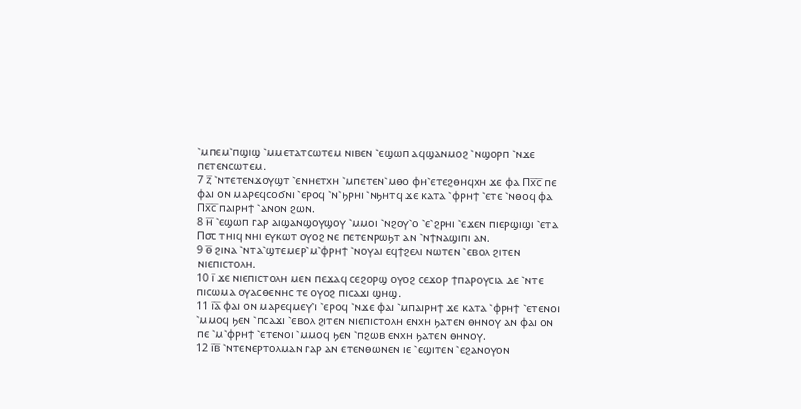⳿ⲙⲡⲉⲙ⳿ⲡϣⲓϣ ⳿ⲙⲙⲉⲧⲁⲧⲥⲱⲧⲉⲙ ⲛⲓⲃⲉⲛ ⳿ⲉϣⲱⲡ ⲁϥϣⲁⲛⲙⲟϩ ⳿ⲛϣⲟⲣⲡ ⳿ⲛϫⲉ ⲡⲉⲧⲉⲛⲥⲱⲧⲉⲙ.
7 ⲍ̅ ⳿ⲛⲧⲉⲧⲉⲛϫⲟⲩϣⲧ ⳿ⲉⲛⲏⲉⲧⲭⲏ ⳿ⲙⲡⲉⲧⲉⲛ⳿ⲙⲑⲟ ⲫⲏ⳿ⲉⲧⲉϩⲑⲏϥⲭⲏ ϫⲉ ⲫⲁ Ⲡⲭ̅ⲥ̅ ⲡⲉ ⲫⲁⲓ ⲟⲛ ⲙⲁⲣⲉϥⲥⲟϭⲛⲓ ⳿ⲉⲣⲟϥ ⳿ⲛ⳿ϧⲣⲏⲓ ⳿ⲛϧⲏⲧϥ ϫⲉ ⲕⲁⲧⲁ ⳿ⲫⲣⲏϯ ⳿ⲉⲧⲉ ⳿ⲛⲑⲟϥ ⲫⲁ Ⲡⲭ̅ⲥ̅ ⲡⲁⲓⲣⲏϯ ⳿ⲁⲛⲟⲛ ϩⲱⲛ.
8 ⲏ̅ ⳿ⲉϣⲱⲡ ⲅⲁⲣ ⲁⲓϣⲁⲛϣⲟⲩϣⲟⲩ ⳿ⲙⲙⲟⲓ ⳿ⲛϩⲟⲩ⳿ⲟ ⳿ⲉ⳿ϩⲣⲏⲓ ⳿ⲉϫⲉⲛ ⲡⲓⲉⲣϣⲓϣⲓ ⳿ⲉⲧⲁ Ⲡ⳪ ⲧⲏⲓϥ ⲛⲏⲓ ⲉⲩⲕⲱⲧ ⲟⲩⲟϩ ⲛⲉ ⲡⲉⲧⲉⲛⲣⲱϧⲧ ⲁⲛ ⳿ⲛϯⲛⲁϣⲓⲡⲓ ⲁⲛ.
9 ⲑ̅ ϩⲓⲛⲁ ⳿ⲛⲧⲁ⳿ϣⲧⲉⲙⲉⲣ⳿ⲙ⳿ⲫⲣⲏϯ ⳿ⲛⲟⲩⲁⲓ ⲉϥϯϩⲉⲗⲓ ⲛⲱⲧⲉⲛ ⳿ⲉⲃⲟⲗ ϩⲓⲧⲉⲛ ⲛⲓⲉⲡⲓⲥⲧⲟⲗⲏ.
10 ⲓ̅ ϫⲉ ⲛⲓⲉⲡⲓⲥⲧⲟⲗⲏ ⲙⲉⲛ ⲡⲉϫⲁϥ ⲥⲉϩⲟⲣϣ ⲟⲩⲟϩ ⲥⲉϫⲟⲣ ϯⲡⲁⲣⲟⲩⲥⲓⲁ ⲇⲉ ⳿ⲛⲧⲉ ⲡⲓⲥⲱⲙⲁ ⲟⲩⲁⲥⲑⲉⲛⲏⲥ ⲧⲉ ⲟⲩⲟϩ ⲡⲓⲥⲁϫⲓ ϣⲏϣ.
11 ⲓ̅ⲁ̅ ⲫⲁⲓ ⲟⲛ ⲙⲁⲣⲉϥⲙⲉⲩ⳿ⲓ ⳿ⲉⲣⲟϥ ⳿ⲛϫⲉ ⲫⲁⲓ ⳿ⲙⲡⲁⲓⲣⲏϯ ϫⲉ ⲕⲁⲧⲁ ⳿ⲫⲣⲏϯ ⳿ⲉⲧⲉⲛⲟⲓ ⳿ⲙⲙⲟϥ ϧⲉⲛ ⳿ⲡⲥⲁϫⲓ ⳿ⲉⲃⲟⲗ ϩⲓⲧⲉⲛ ⲛⲓⲉⲡⲓⲥⲧⲟⲗⲏ ⲉⲛⲭⲏ ϧⲁⲧⲉⲛ ⲑⲏⲛⲟⲩ ⲁⲛ ⲫⲁⲓ ⲟⲛ ⲡⲉ ⳿ⲙ⳿ⲫⲣⲏϯ ⳿ⲉⲧⲉⲛⲟⲓ ⳿ⲙⲙⲟϥ ϧⲉⲛ ⳿ⲡϩⲱⲃ ⲉⲛⲭⲏ ϧⲁⲧⲉⲛ ⲑⲏⲛⲟⲩ.
12 ⲓ̅ⲃ̅ ⳿ⲛⲧⲉⲛⲉⲣⲧⲟⲗⲙⲁⲛ ⲅⲁⲣ ⲁⲛ ⲉⲧⲉⲛⲑⲱⲛⲉⲛ ⲓⲉ ⳿ⲉϣⲓⲧⲉⲛ ⳿ⲉϩⲁⲛⲟⲩⲟⲛ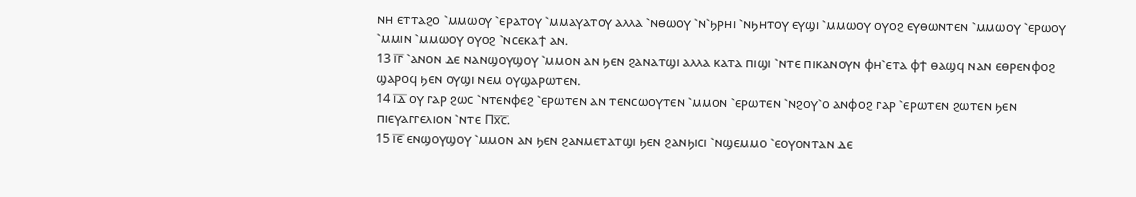ⲛⲏ ⲉⲧⲧⲁϩⲟ ⳿ⲙⲙⲱⲟⲩ ⳿ⲉⲣⲁⲧⲟⲩ ⳿ⲙⲙⲁⲩⲁⲧⲟⲩ ⲁⲗⲗⲁ ⳿ⲛⲑⲱⲟⲩ ⳿ⲛ⳿ϧⲣⲏⲓ ⳿ⲛϧⲏⲧⲟⲩ ⲉⲩϣⲓ ⳿ⲙⲙⲱⲟⲩ ⲟⲩⲟϩ ⲉⲩⲑⲱⲛⲧⲉⲛ ⳿ⲙⲙⲱⲟⲩ ⳿ⲉⲣⲱⲟⲩ ⳿ⲙⲙⲓⲛ ⳿ⲙⲙⲱⲟⲩ ⲟⲩⲟϩ ⳿ⲛⲥⲉⲕⲁϯ ⲁⲛ.
13 ⲓ̅ⲅ̅ ⳿ⲁⲛⲟⲛ ⲇⲉ ⲛⲁⲛϣⲟⲩϣⲟⲩ ⳿ⲙⲙⲟⲛ ⲁⲛ ϧⲉⲛ ϩⲁⲛⲁⲧϣⲓ ⲁⲗⲗⲁ ⲕⲁⲧⲁ ⲡⲓϣⲓ ⳿ⲛⲧⲉ ⲡⲓⲕⲁⲛⲟⲩⲛ ⲫⲏ⳿ⲉⲧⲁ ⲫϯ ⲑⲁϣϥ ⲛⲁⲛ ⲉⲑⲣⲉⲛⲫⲟϩ ϣⲁⲣⲟϥ ϧⲉⲛ ⲟⲩϣⲓ ⲛⲉⲙ ⲟⲩϣⲁⲣⲱⲧⲉⲛ.
14 ⲓ̅ⲇ̅ ⲟⲩ ⲅⲁⲣ ϩⲱⲥ ⳿ⲛⲧⲉⲛⲫⲉϩ ⳿ⲉⲣⲱⲧⲉⲛ ⲁⲛ ⲧⲉⲛⲥⲱⲟⲩⲧⲉⲛ ⳿ⲙⲙⲟⲛ ⳿ⲉⲣⲱⲧⲉⲛ ⳿ⲛϩⲟⲩ⳿ⲟ ⲁⲛⲫⲟϩ ⲅⲁⲣ ⳿ⲉⲣⲱⲧⲉⲛ ϩⲱⲧⲉⲛ ϧⲉⲛ ⲡⲓⲉⲩⲁⲅⲅⲉⲗⲓⲟⲛ ⳿ⲛⲧⲉ Ⲡⲭ̅ⲥ̅.
15 ⲓ̅ⲉ̅ ⲉⲛϣⲟⲩϣⲟⲩ ⳿ⲙⲙⲟⲛ ⲁⲛ ϧⲉⲛ ϩⲁⲛⲙⲉⲧⲁⲧϣⲓ ϧⲉⲛ ϩⲁⲛϧⲓⲥⲓ ⳿ⲛϣⲉⲙⲙⲟ ⳿ⲉⲟⲩⲟⲛⲧⲁⲛ ⲇⲉ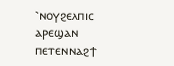⳿ⲛⲟⲩϩⲉⲗⲡⲓⲥ ⲁⲣⲉϣⲁⲛ ⲡⲉⲧⲉⲛⲛⲁϩϯ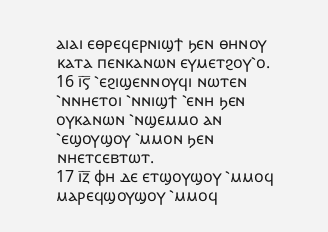ⲁⲓⲁⲓ ⲉⲑⲣⲉϥⲉⲣⲛⲓϣϯ ϧⲉⲛ ⲑⲏⲛⲟⲩ ⲕⲁⲧⲁ ⲡⲉⲛⲕⲁⲛⲱⲛ ⲉⲩⲙⲉⲧϩⲟⲩ⳿ⲟ.
16 ⲓ̅ⲋ̅ ⳿ⲉϩⲓϣⲉⲛⲛⲟⲩϥⲓ ⲛⲱⲧⲉⲛ ⳿ⲛⲛⲏⲉⲧⲟⲓ ⳿ⲛⲛⲓϣϯ ⳿ⲉⲛⲏ ϧⲉⲛ ⲟⲩⲕⲁⲛⲱⲛ ⳿ⲛϣⲉⲙⲙⲟ ⲁⲛ ⳿ⲉϣⲟⲩϣⲟⲩ ⳿ⲙⲙⲟⲛ ϧⲉⲛ ⲛⲏⲉⲧⲥⲉⲃⲧⲱⲧ.
17 ⲓ̅ⲍ̅ ⲫⲏ ⲇⲉ ⲉⲧϣⲟⲩϣⲟⲩ ⳿ⲙⲙⲟϥ ⲙⲁⲣⲉϥϣⲟⲩϣⲟⲩ ⳿ⲙⲙⲟϥ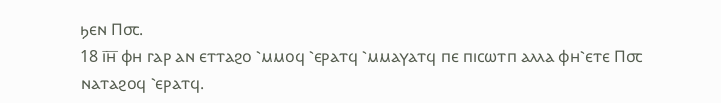ϧⲉⲛ Ⲡ⳪.
18 ⲓ̅ⲏ̅ ⲫⲏ ⲅⲁⲣ ⲁⲛ ⲉⲧⲧⲁϩⲟ ⳿ⲙⲙⲟϥ ⳿ⲉⲣⲁⲧϥ ⳿ⲙⲙⲁⲩⲁⲧϥ ⲡⲉ ⲡⲓⲥⲱⲧⲡ ⲁⲗⲗⲁ ⲫⲏ⳿ⲉⲧⲉ Ⲡ⳪ ⲛⲁⲧⲁϩⲟϥ ⳿ⲉⲣⲁⲧϥ.